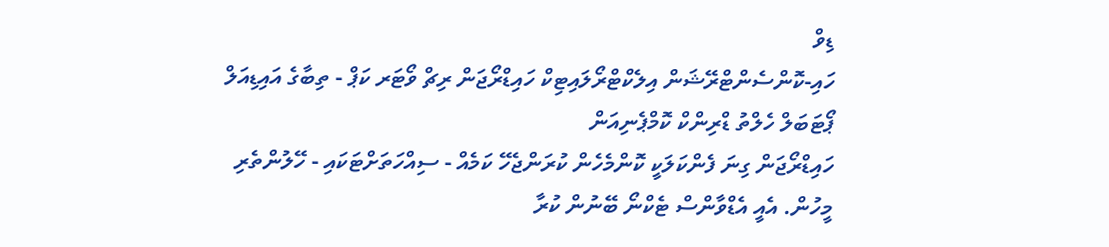ޑިވް
ހައި-ކޮންސެންޓްރޭޝަން އިލެކްޓްރޯލައިޓިކް ހައިޑްރޯޖަން ރިޗް ވޯޓަރ ކަޕް - ތިބާގެ އައިޑިއަލް ޕޯޓަބަލް ހެލްތު ޑްރިންކް ކޮމްޕެނިއަން
ހައިޑްރޯޖަން ގިނަ ފެންކަލަކީ ކޮންމެހެން ކުރަންޖެހޭ ކަމެއް - ސިއްހަތަށްޓަކައި - ހޭލުންތެރި މީހުން. އެއީ އެޑްވާންސް ޓެކްނޯ ބޭނުން ކުރާ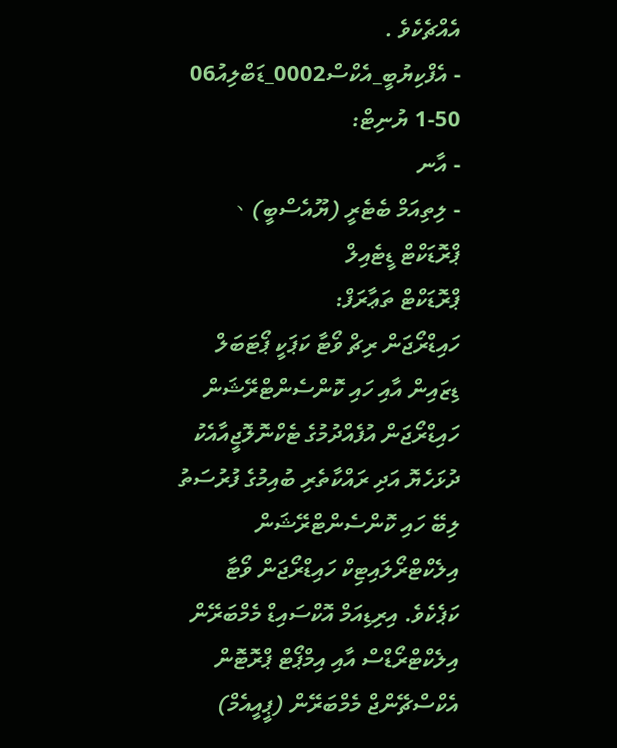އެއްޗެކެވެ .
- އެފްކިޔުބީ_އެކްސް0002_ޑަބްލިއު06
1-50 ޔުނިޓް:
- އާނ
- ލިތިއަމް ބެޓެރީ (ޔޫއެސްބީ)、
ޕްރޮޑަކްޓް ޑީޓެއިލް
ޕްރޮޑަކްޓް ތަޢާރަފް:
ހައިޑްރޯޖަން ރިޗް ވޯޓާ ކަޕަކީ ޕޯޓަބަލް ޑިޒައިން އާއި ހައި ކޮންސެންޓްރޭޝަން ހައިޑްރޯޖަން އުފެއްދުމުގެ ޓެކްނޮލޮޖީއާއެކު ދުޅަހެޔޮ އަދި ރައްކާތެރި ބުއިމުގެ ފުރުސަތު ލިބޭ ހައި ކޮންސެންޓްރޭޝަން އިލެކްޓްރޯލައިޓިކް ހައިޑްރޯޖަން ވޯޓާ ކަޕެކެވެ. އިރިޑިއަމް އޮކްސައިޑް މެމްބަރޭން އިލެކްޓްރޯޑްސް އާއި އިމްޕޯޓް ޕްރޮޓޮން އެކްސްޗޭންޖް މެމްބަރޭން (ޕީއީއެމް)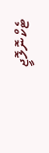ޓެކްނޮލޮޖީ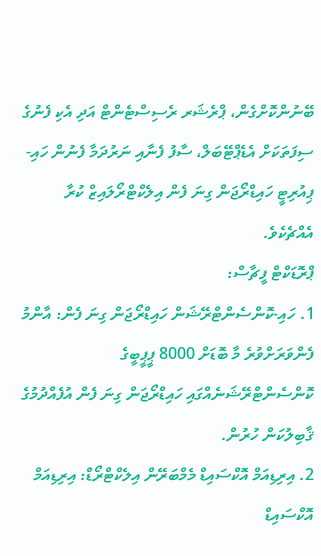ބޭނުންކޮށްގެން، ޕްރެޝަރ ރެސިސްޓެންޓް އަދި އެކި ފެނުގެ ސިފަތަކަށް އެޑެޕްޓޭބަލް، ސާފު ފެނާއި ނަރުދަމާ ފެނުން ހައި-ޕިއުރިޓީ ހައިޑްރޯޖަން ގިނަ ފެން އިލެކްޓްރޯލައިޒް ކުރާ އެއްޗެކެވެ.
ޕްރޮޑަކްޓް ފީޗާސް:
1. ހައި-ކޮންސެންޓްރޭޝަން ހައިޑްރޯޖަން ގިނަ ފެން: އާންމު ފެންވަރަށްވުރެ މާ ބޮޑަށް 8000 ޕީޕީބީގެ ކޮންސެންޓްރޭޝަނެއްގައި ހައިޑްރޯޖަން ގިނަ ފެން އުފެއްދުމުގެ ޤާބިލުކަން ހުރުން.
2. އިރިޑިއަމް އޮކްސައިޑް މެމްބަރޭން އިލެކްޓްރޯޑް: އިރިޑިއަމް އޮކްސައިޑް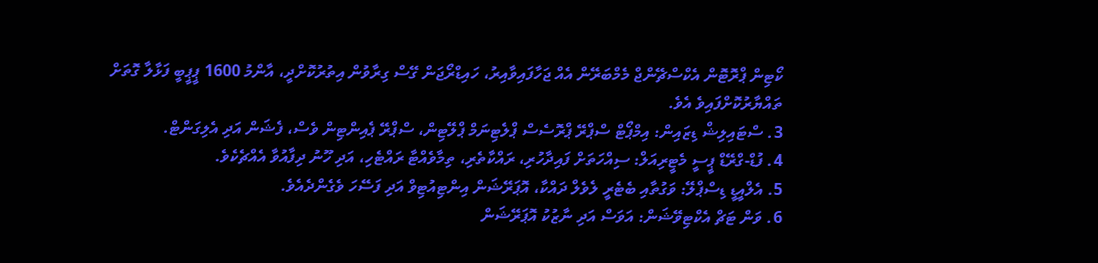ކޯޓިން ޕްރޮޓޮން އެކްސްޗޭންޖް މެމްބަރޭން އެއް ޖަހާފައިވާއިރު، ހައިޑްރޯޖަން ގޭސް ގިރާވުން އިތުރުކޮށްދީ، އާންމު 1600 ޕީޕީބީ ފަޅާލާ ގޮތަށް ތައްޔާރުކޮށްފައިވެ އެވެ.
3. ސްޓައިލިޝް ޑިޒައިން: އިމްޕޯޓް ސްޕްރޭ ޕްރޮސެސް ޕްލެޓިނަމް ޕްލޭޓިން، ސްޕްރޭ ޕެއިންޓިން ވެސް، ފެޝަން އަދި އެލިގަންޓް.
4. ފުޑް-ގްރޭޑް ޕީސީ މެޓީރިއަލް: ސިއްހަތަށް ފައިދާހުރި، ރައްކާތެރި، ތިމާވެއްޓާ ރައްޓެހި، އަދި ހޫނު ދިފާއުވާ އެއްޗެކެވެ.
5. އެލްއީޑީ ޑިސްޕްލޭ: ވަގުތާއި ބެޓެރީ ލެވެލް ދައްކާ، އޮޕަރޭޝަން އިންޓިއުޓިވް އަދި ފަސޭހަ ވެގެންދެއެވެ.
6. ވަން ޓަޗް އެކްޓިވޭޝަން: އަވަސް އަދި ނާޒުކު އޮޕަރޭޝަން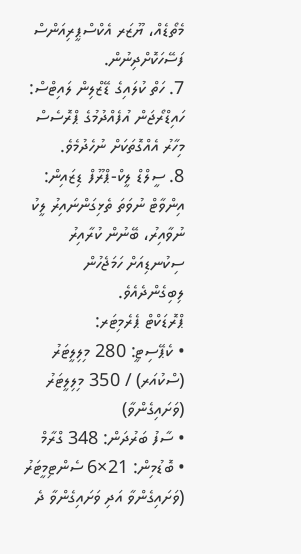މެތޯޑެއް، ޔޫޒަރ އެކްސްޕީރިއަންސް ފަސޭހަކޮށްދިނުން.
7. ހަތް ކުލައިގެ ޑޭޒްލިން ލައިޓްސް: ހައިޑްރޯޖަން އުފެއްދުމުގެ ޕްރޮސެސް މިހާރު އެއްގޮތަކަށް ނުހެދުމެވެ.
8. ސީލްޑް ލީކް-ޕްރޫފް ޑިޒައިން: އިންވާޓް ނުވަތަ ތެޅިގަންނައިރު ލީކު ނުވާއިރު، ބޭނުން ކުރާއިރު ސިކުނޑިއަށް ހަމަޖެހުން ލިބިގެންދެއެވެ.
ޕްރޮޑަކްޓް ޕެރެމިޓަރ:
• ކެޕޭސިޓީ: 280 މިލިލީޓަރު (ސްކުއަރ) / 350 މިލިލީޓަރު (ވަށައިގެންވާ)
• ސާފު ބަރުދަން: 348 ގްރާމް
• ބޮޑުމިން: 21×6 ސެންޓިމީޓަރު (ވަށައިގެންވާ އަދި ވަށައިގެންވާ ދެ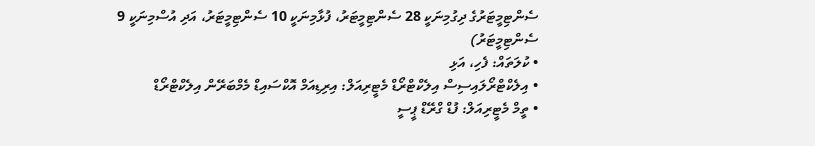ސެންޓިމީޓަރުގެ ދިގުމިނަކީ 28 ސެންޓިމީޓަރު، ފުޅާމިނަކީ 10 ސެންޓިމީޓަރު، އަދި އުސްމިނަކީ 9 ސެންޓިމީޓަރު)
• ކުލަތައް: ފެހި، އަޅި
• އިލެކްޓްރޯލައިސިސް އިލެކްޓްރޯޑް މެޓީރިއަލް: އިރިޑިއަމް އޮކްސައިޑް މެމްބަރޭން އިލެކްޓްރޯޑް
• ތީމް މެޓީރިއަލް: ފުޑް ގްރޭޑް ޕީސީ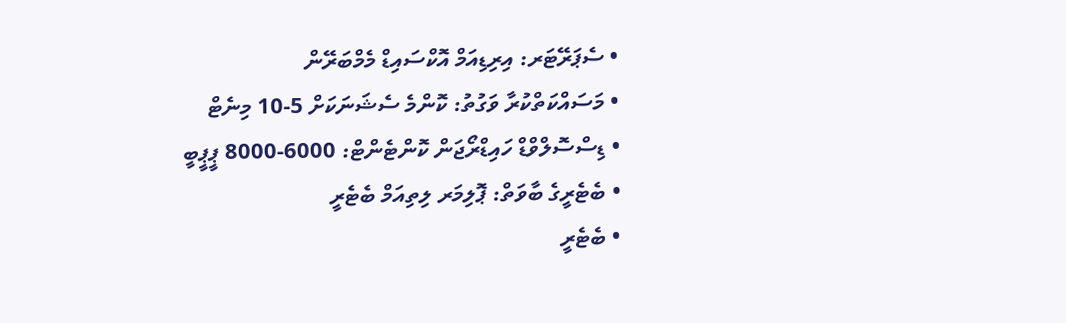• ސެޕަރޭޓަރ: އިރިޑިއަމް އޮކްސައިޑް މެމްބަރޭން
• މަސައްކަތްކުރާ ވަގުތު: ކޮންމެ ސެޝަނަކަށް 5-10 މިނެޓް
• ޑިސްސޮލްވްޑް ހައިޑްރޯޖަން ކޮންޓެންޓް: 6000-8000 ޕީޕީބީ
• ބެޓެރީގެ ބާވަތް: ޕޮލިމަރ ލިތިއަމް ބެޓެރީ
• ބެޓެރީ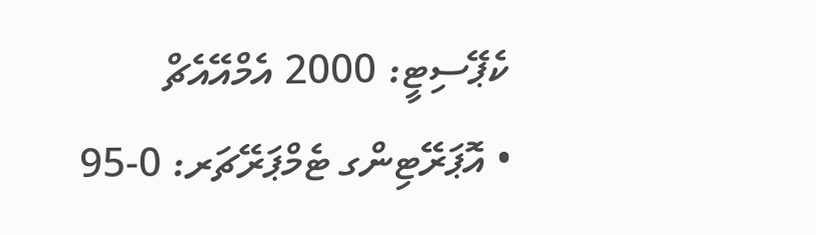ކެޕޭސިޓީ: 2000 އެމްއޭއެޗް
• އޮޕަރޭޓިންގ ޓެމްޕަރޭޗަރ: 0-95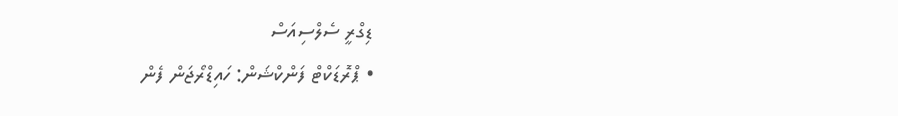ޑިގްރީ ސެލްސިއަސް
• ޕްރޮޑަކްޓް ފަންކްޝަން: ހައިޑްރޯޖަން ފެން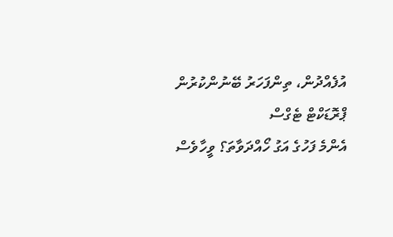އުފެއްދުން، ތިންފަހަރު ބޭނުންކުރުން
ޕްރޮޑަކްޓް ޓެގްސް
އެންމެ ފަހުގެ އަގު ހޯއްދަވާތަ؟ ވީހާވެސް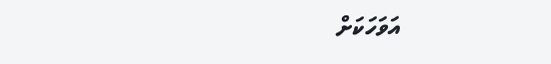އަވަހަކަށް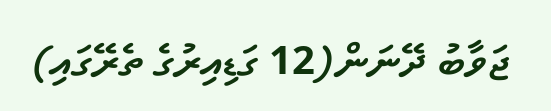ޖަވާބު ދޭނަން(12 ގަޑިއިރުގެ ތެރޭގައި)